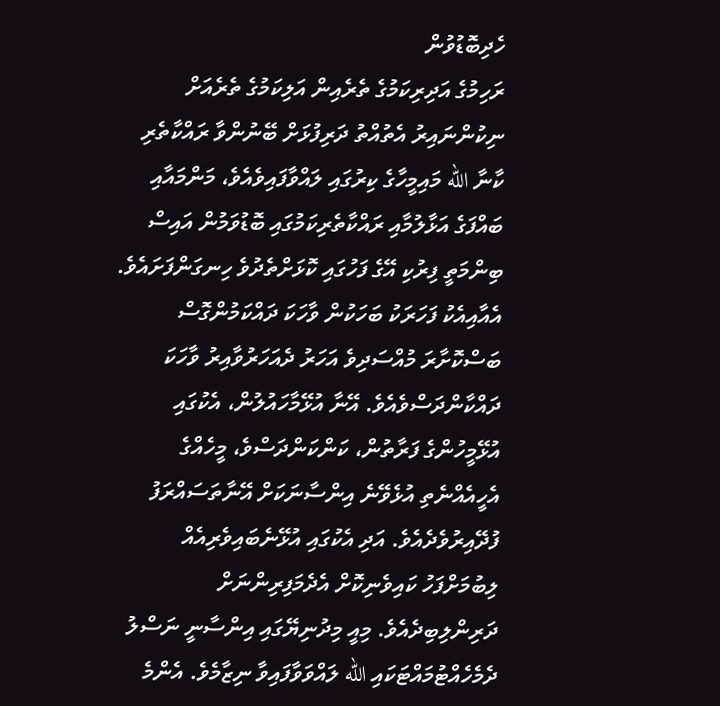ހެދިބޮޑުވުން
ރަހިމުގެ އަދިރިކަމުގެ ތެރެއިން އަލިކަމުގެ ތެރެއަށް ނިކުންނައިރު އެތުއްތު ދަރިފުޅަށް ބޭނުންވާ ރައްކާތެރި ކާނާ الله މައިމީހާގެ ކިރުގައި ލައްވާފައިވެއެވެ، މަންމައާއި ބައްފަގެ އަޅާލުމާއި ރައްކާތެރިކަމުގައި ބޮޑުވަމުން އައިސް ބިންމަތީ ފިރުކި އޭގެ ފަހުގައި ކޮޅަށްތެދުވެ ހިނގަންފަށައެވެ. އެއާއިއެކު ފަހަރަކު ބަހަކުން ވާހަކަ ދައްކަމުންގޮސް ބަސްކޮށާރަ މުއްސަދިވެ އަހަރު ދެއަހަރުވާއިރު ވާހަކަ ދައްކާންދަސްވެއެވެ. އޭނާ އުޅޭމާހައުލުން، އެކުގައި އުޅޭމީހުންގެ ފަރާތުން، ކަންކަންދަސްވެ، މީހެއްގެ އެހީއެއްނެތި އުޅެވޭނެ އިންސާނަކަށް އޭނާތަސައްރަފު ފުދޭއިރުވެދެއެވެ. އަދި އެކުގައި އުޅޭނެބައިވެރިއެއް ލިބުމަށްފަހު ކައިވެނިކޮށް އެދެމަފިރިންނަށް ދަރިންލިބިދެއެވެ. މިއީ މިދުނިޔޭގައި އިންސާނީ ނަސްލު ދެމެހެއްޓުމައްޓަކައި الله ލައްވަވާފައިވާ ނިޒާމެވެ. އެންމެ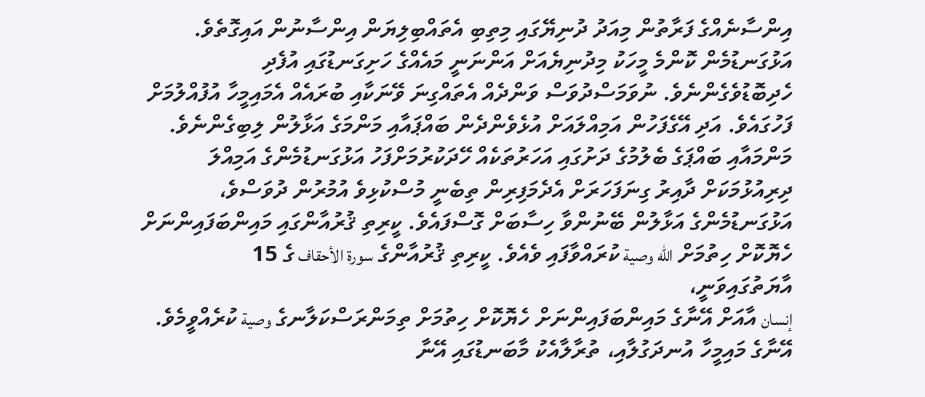އިންސާނެއްގެ ފަރާތުން މިއަދު ދުނިޔޭގައި މިތިބި އެތައްބިލިޔަން އިންސާނުން އައިގޮތެވެ. އަޅުގަނޑުމެން ކޮންމެ މީހަކު މިދުނިޔެއަށް އަންނަނީ މައެއްގެ ހަށިގަނޑުގައި އުފެދި ހެދިބޮޑުވެގެންނެވެ. ނުވަމަސްދުވަސް ވަންދެއް އެތައްގިނަ ވޭނަކާއި ބުރައެއް އެމައިމީހާ އުފުއްލުމަށް ފަހުގައެވެ. އަދި އޭގެފަހުން އަމިއްލައަށް އުޅެވެންދެން ބައްޕައާއި މަންމަގެ އަޅާލުން ލިބިގެންނެވެ. މަންމައާއި ބައްޕަގެ ބެލުމުގެ ދަށުގައި އަހަރުތަކެއް ހޭދަކުރުމަށްފަހު އަޅުގަނޑުމެންގެ އަމިއްލަ ދިރިއުޅުމަކަށް ދާއިރު ގިނަފަހަރަށް އެދެމަފިރިން ތިބެނީ މުސްކުޅިވެ އުމުރުން ދުވަސްވެ، އަޅުގަނޑުމެންގެ އަޅާލުން ބޭނުންވާ ހިސާބަށް ގޮސްފައެވެ. ކީރިތި ޤުރުއާންގައި މައިންބަފައިންނަށް ހެޔޮކޮށް ހިތުމަށް الله وصية ކުރައްވާފައި ވެއެވެ. ކީރިތި ޤުރުއާންގެ سورة الأحقاف ގެ 15 އާޔަތުގައިވަނީ،
إنسان އާއަށް އޭނާގެ މައިންބަފައިންނަށް ހެޔޮކޮށް ހިތުމަށް ތިމަންރަސްކަލާނގެ وصية ކުރެއްވީމެވެ. އޭނާގެ މައިމީހާ އުނދަގުލާއި، ތުރާލާއެކު މާބަނޑުގައި އޭނާ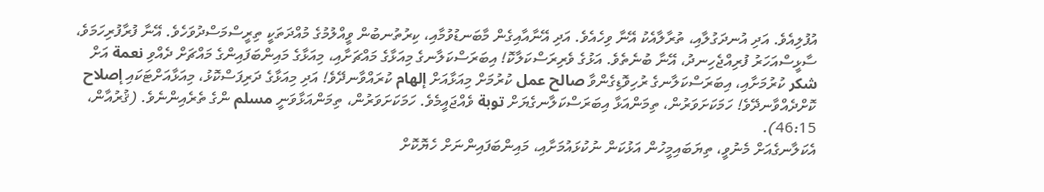އުފުލިއެވެ. އަދި އުނދަގުލާއި، ތުރާލާއެކު އޭނާ ވިހެއެވެ. އަދި އޭނާއާއިގެން މާބަނޑުވުމާއި، ކިރުތުނބުން ވީއްލުމުގެ މުއްދަތަކީ ތިރީސްމަސްދުވަހެވެ. އޭނާ ފުރާފުރިހަމަވެ، ސާޅީސްއަހަރު ފުރިއްޖެހިނދު، އޭނާ ބުނެތެވެ. އަޅުގެ ވެރިރަސްކަލާކޮ! އިބަރަސްކަލާނގެ މިއަޅާގެ މައްޗަށާއި، މިއަޅާގެ މައިންބަފައިންގެ މައްޗަށް ދެއްވި نعمة އަށް شكر ކުރުމަށާއި، އިބަރަސްކަލާނގެ ރުހިވޮޑިގެންވާ صالح عمل ކުރުމަށް މިއަޅާއަށް إلهام ކުރައްވާނދޭވެ! އަދި މިއަޅާގެ ދަރިފަސްކޮޅު، މިއަޅާއަށްޓަކައި إصلاح ކޮށްދެއްވާނދޭވެ! ހަމަކަށަވަރުން، ތިމަންއަޅާ އިބަރަސްކަލާނގެޔަށް توبة ވެއްޖައީމެވެ. ހަމަކަށަވަރުން، ތިމަންއަޅާވަނީ مسلم ންގެ ތެރެއިންނެވެ. (ޤުރުއާން، 46:15).
އެކަލާނގެއަށް މެނުވީ، ތިޔަބައިމީހުން އަޅުކަން ނުކުޅައުމަށާއި، މައިންބަފައިންނަށް ހެޔޮކޮށް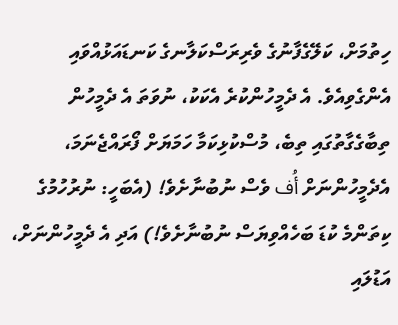ހިތުމަށް، ކަލޭގެފާނުގެ ވެރިރަސްކަލާނގެ ކަނޑައަޅުއްވައި އެންގެވިއެވެ. އެ ދެމީހުންކުރެ އެކަކު، ނުވަތަ އެ ދެމީހުން ތިބާގެގާތުގައި ތިބެ، މުސްކުޅިކަމާ ހަމަޔަށް ފޯރައްޖެނަމަ، އެދެމީހުންނަށް أُف ވެސް ނުބުނާށެވެ! (އެބަހީ: ނުރުހުމުގެ ކިތަންމެ ކުޑަ ބަހެއްވިޔަސް ނުބުނާށެވެ!) އަދި އެ ދެމީހުންނަށް، އަޑުލައި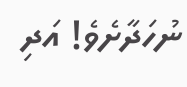ނުހަދާށެވެ! އަދި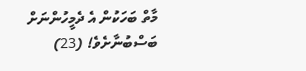މާތް ބަހަކުން އެ ދެމީހުންނަށް ބަސްބުނާށެވެ! (23)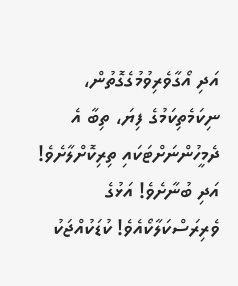އަދި އޯގާވެރިވުމުގެގޮތުން، ނިކަމެތިކަމުގެ ފިޔަ، ތިބާ އެ ދެމީހުންނަށްޓަކައި ތިރިކޮށްލާށެވެ! އަދި ބުނާށެވެ! އަޅުގެ ވެރިރަސްކަލާކޯއެވެ! ކުޑަކުއްޖަކު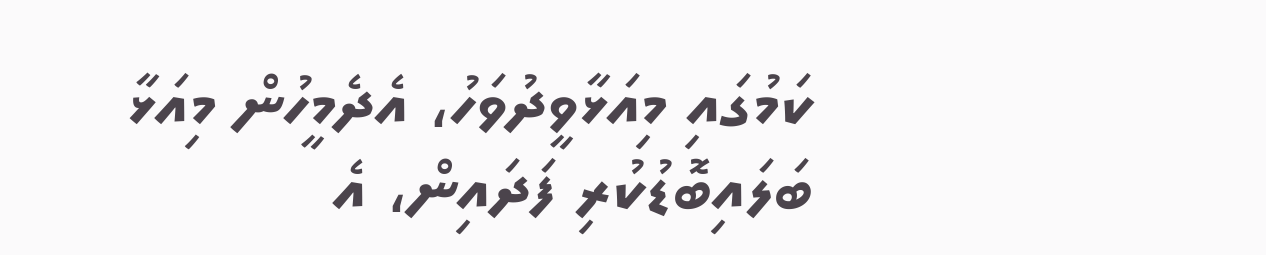ކަމުގައި މިއަޅާވީދުވަހު، އެދެމީހުން މިއަޅާ ބަލައިބޮޑުކުރި ފަދައިން، އެ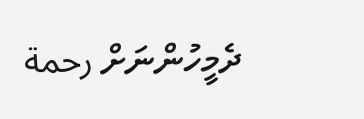ދެމީހުންނަށް رحمة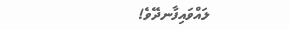ލައްވައިފާނދޭވެ!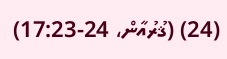(24) (ޤުރުއާން، 24-17:23)